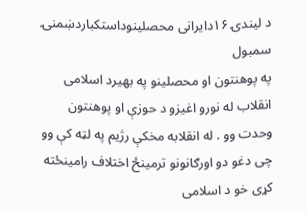د لیندۍ ۱۶دایرانی محصلینوداستکباردښمنۍ سمبول
په پوهنتون او محصلینو په بهیرد اسلامی انقلاب له نورو اغیزو د حوزې او پوهنتون وحدت وو . له انقلابه مخکې رژیم په لټه کې وو چی دغو دو اورګانونو ترمینځ اختلاف رامینځته کړی خو د اسلامی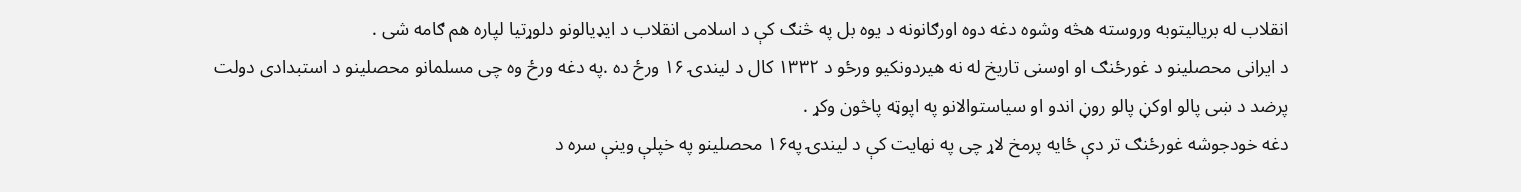انقلاب له بریالیتوبه وروسته هڅه وشوه دغه دوه اورګانونه د یوه بل په څنګ کې د اسلامی انقلاب د ایډیالونو دلوړتیا لپاره هم ګامه شی .
د ایرانی محصلینو د غورځنګ او اوسنی تاریخ له نه هیردونکیو ورځو د ۱۳۳۲ کال د لیندۍ ۱۶ ورځ ده .په دغه ورځ وه چی مسلمانو محصلینو د استبدادی دولت پرضد د ښی پالو اوکڼ پالو روڼ اندو او سیاستوالانو په اپوټه پاڅون وکړ .
دغه خودجوشه غورځنګ تر دې ځایه پرمخ لاړ چی په نهایت کې د لیندۍ په۱۶ محصلینو په خپلې وینې سره د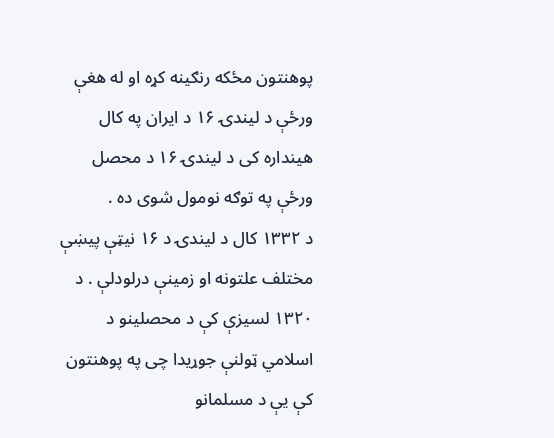پوهنتون مځکه رنګینه کړه او له هغې ورځې د لیندۍ ۱۶ د ایران په کال هینداره کی د لیندۍ ۱۶ د محصل ورځې په توګه نومول شوی ده .
د ۱۳۳۲ کال د لیندۍ د ۱۶ نیټې پیښې مختلف علتونه او زمینې درلودلې . د ۱۳۲۰ لسیزې کې د محصلینو د اسلامي ټولنې جوړیدا چی په پوهنتون کې یې د مسلمانو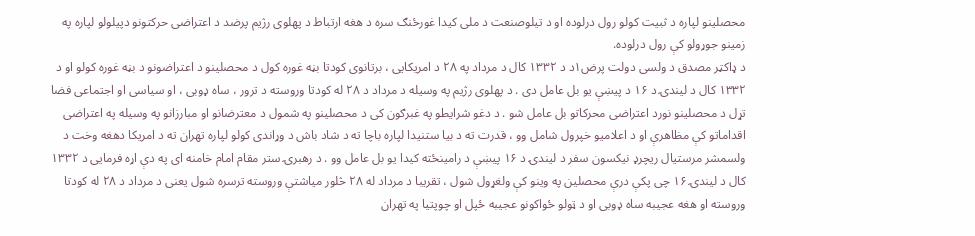محصلینو لپاره د ثبیت کولو رول درلوده او د تیلوصنعت د ملی کیدا غورځنګ سره د هغه ارتباط د پهلوی رژیم پرضد د اعتراضی حرکتونو دپیلولو لپاره په زمینو جوړولو کې رول درلوده.
د ډاکټر مصدق د ولسی دولت پرض۱د د ۱۳۳۲ کال د مرداد په ۲۸ د امریکایی ، برتانوی کودتا بڼه غوره کول د محصلینو د اعتراضونو د بڼه غوره کولو او د ۱۳۳۲ کال د لیندۍ د ۱۶ د پیښې یو بل عامل دی . د پهلوی رژیم په وسیله د مرداد د ۲۸ له کودتا وروسته د ترور ، ساه ډوبی ، او سیاسی او اجتماعی فضا تړل د محصلینو نورد اعتراضی محرکاتو بل عامل شو . د دغو شرایطو په غبرګون کی د محصلینو په شمول د معترضانو او مبارزانو په وسیله په اعتراضی اقداماتو کې مظاهرې او د اعلامیو خپرول شامل وو ، قدرت ته د بیا ستنیدا لپاره باچا ته د شاد باش د وړاندی کولو لپاره تهران ته د امریکا دهغه وخت د ولسمشر مرستیال ریچرډ نیکسون سفر د لیندۍ د ۱۶ پیښې د رامینځته کیدا یو بل عامل وو . د رهبرۍ ستر مقام امام خامنه ای په دې اړه فرمایی د ۱۳۳۲ کال د لیندۍ ۱۶ چی پکې درې محصلین په وینو کې ولغړول شول ، تقریبا د مرداد له ۲۸ څلور میاشتې وروسته ترسره شول یعنی د مرداد د ۲۸ له کودتا وروسته او هغه عجیبه ساه ډوبی او د ټولو ځواکونو عجیبه ځپل او چوپتیا په تهران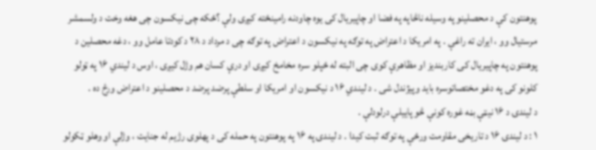پوهنتون کې د محصلینو په وسیله ناڅاپه په فضا او چاپیریال کی یوه چاودنه رامینځته کیږی ولې ؟ځکه چی نیکسون چی هغه وخت د ولسمشر مرستیال وو ، ایران ته راغې . په امریکا د اعتراض په توګه په نیکسون د اعتراض په توګه چی د مرداد د ۲۸ د کودتا عامل وو ، دغه محصلین د پوهنتون په چاپیریال کی کاربندیز او مظاهرې کوی چی البته له ځپلو سره مخامخ کیږی او درې کسان هم وژل کیږی ، اوس د لیندي ۱۶ په ټولو کلونو کی په دغو مختصاتوسره باید وپیژندل شی . د لیندي ۱۶ د نیکسون او امریکا او سلطې پرضد پرضد د محصلینو د اعتراض ورځ ده .
د لیندۍ د ۱۶ نیټې بڼه غوره کونې څو پاییلې درلودلې .
۱ : د لیندۍ ۱۶ د تاریخی مقاومت ورځې په توګه ثبت کیدا . د لیندۍ په ۱۶ په پوهنتون په حمله کی د پهلوی رژیم له جنایت ، وژلې او وهلو ټکولو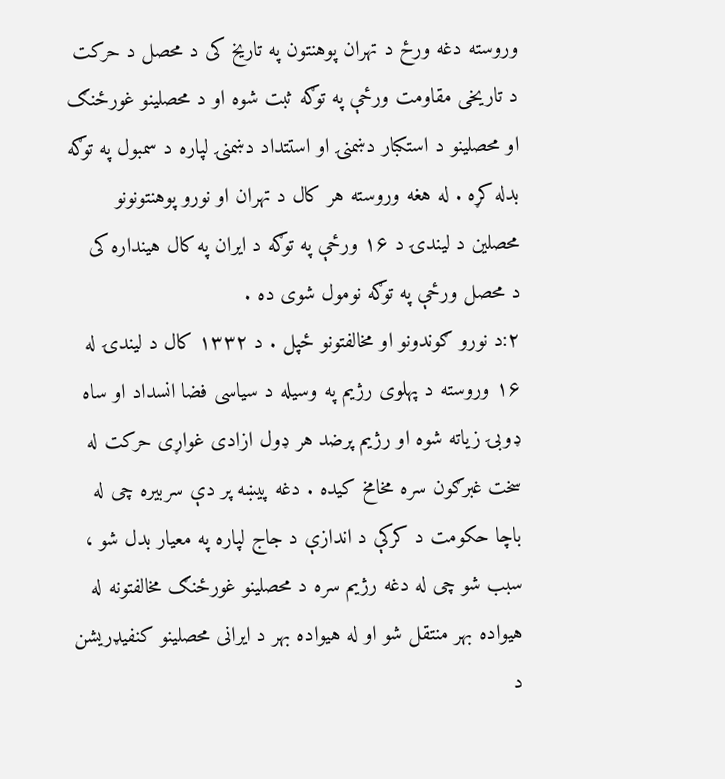وروسته دغه ورځ د تهران پوهنتون په تاریخ کی د محصل د حرکت د تاریخی مقاومت ورځې په توګه ثبت شوه او د محصلینو غورځنګ او محصلینو د استکبار دښمنۍ او استتداد دښمنۍ لپاره د سمبول په توګه بدله کړه . له هغه وروسته هر کال د تهران او نورو پوهنتونونو محصلین د لیندۍ د ۱۶ ورځې په توګه د ایران په کال هینداره کی د محصل ورځې په توګه نومول شوی ده .
۲:د نورو ګوندونو او مخالفتونو ځپل . د ۱۳۳۲ کال د لیندۍ له ۱۶ وروسته د پهلوی رژیم په وسیله د سیاسی فضا انسداد او ساه ډوبۍ زیاته شوه او رژیم پرضد هر ډول ازادی غواړی حرکت له سخت غبرګون سره مخامخ کیده . دغه پیښه پر دې سربیره چی له باچا حکومت د کرکې د اندازې د جاج لپاره په معیار بدل شو ، سبب شو چی له دغه رژیم سره د محصلینو غورځنګ مخالفتونه له هیواده بهر منتقل شو او له هیواده بهر د ایرانی محصلینو کنفیډریشن د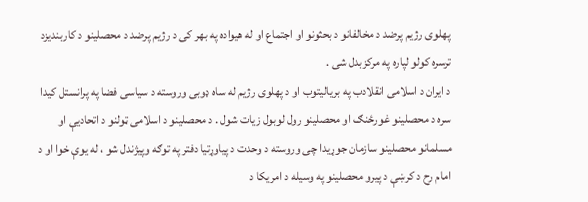پهلوی رژیم پرضد د مخالفانو د بحثونو او اجتماع او له هیواده په بهر کی د رژیم پرضد د محصلینو د کاربندیزد ترسره کولو لپاره په مرکزبدل شی .
د ایران د اسلامی انقلادب په بریالیتوب او د پهلوی رژیم له ساه ډوبی وروسته د سیاسی فضا په پرانستل کیدا سره د محصلینو غورځنګ او محصلینو رول لوبول زیات شول . د محصلینو د اسلامی ټولنو د اتحادیې او مسلمانو محصلینو سازمان جوړیدا چی وروسته د وحدت د پیاوړتیا دفتر په توګه وپیژندل شو ، له یوې خوا او د امام رح د کرښې د پیرو محصلینو په وسیله د امریکا د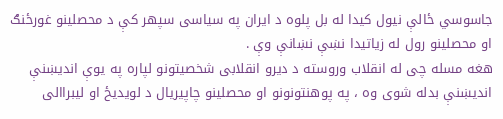جاسوسي ځالې نیول کیدا له بل پلوه د ایران په سیاسی سپهر کې د محصلینو غورځنګ او محصلینو رول له زیاتیدا نښې نښانې وې .
هغه مسله چی له انقلاب وروسته د دیرو انقلابی شخصیتونو لپاره په یوې اندیښنې اندیښنې بدله شوی وه ، په پوهنتونونو او محصلینو چاپیریال د لویدیځ او لیبراالی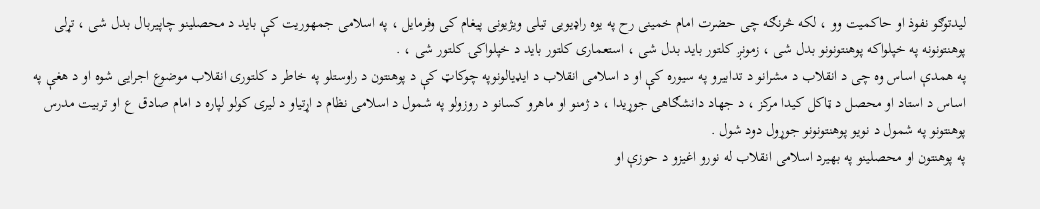لیدتوګو نفوذ او حاکمیت وو ، لکه څرنګه چی حضرت امام خمینی رح په یوه راډیویی تیلی ویژیونی پیغام کی وفرمایل ، په اسلامی جمهوریت کې باید د محصلینو چاپیربال بدل شی ، تړلی پوهنتونونه په خپلواکه پوهنتونونو بدل شی ، زمونږ کلتور باید بدل شی ، استعماری کلتور باید د خپلواکۍ کلتور شی ، .
په همدې اساس وه چی د انقلاب د مشرانو د تدابیرو په سیوره کې او د اسلامی انقلاب د ایډیالونوپه چوکاټ کې د پوهنتون د راوستلو په خاطر د کلتوری انقلاب موضوع اجرایی شوه او د هغې په اساس د استاد او محصل د ټاکل کیدا مرکز ، د جهاد دانشګاهی جوړیدا ، د ژمنو او ماهرو کسانو د روزولو په شمول د اسلامی نظام د اړتیاو د لیری کولو لپاره د امام صادق ع او تربیت مدرس پوهنتونو په شمول د نویو پوهنتونونو جوړول دود شول .
په پوهنتون او محصلینو په بهیرد اسلامی انقلاب له نورو اغیزو د حوزې او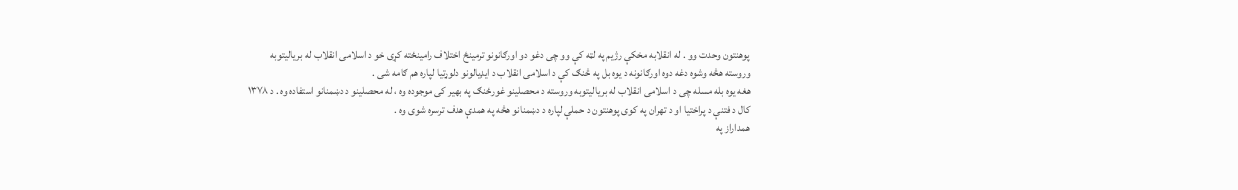پوهنتون وحدت وو . له انقلابه مخکې رژیم په لټه کې وو چی دغو دو اورګانونو ترمینځ اختلاف رامینځته کړی خو د اسلامی انقلاب له بریالیتوبه وروسته هڅه وشوه دغه دوه اورګانونه د یوه بل په څنګ کې د اسلامی انقلاب د ایډیالونو دلوړتیا لپاره هم ګامه شی .
هغه یوه بله مسله چی د اسلامی انقلاب له بریالیتوبه وروسته د محصلینو غورځنګ په بهیر کی موجوده وه ، له محصلینو د دښمنانو استفاده وه . د ۱۳۷۸ کال د فتنې د پراختیا او د تهران په کوی پوهنتون د حملې لپاره د دښمنانو هڅه په همدې هدف ترسره شوی وه .
همداراز په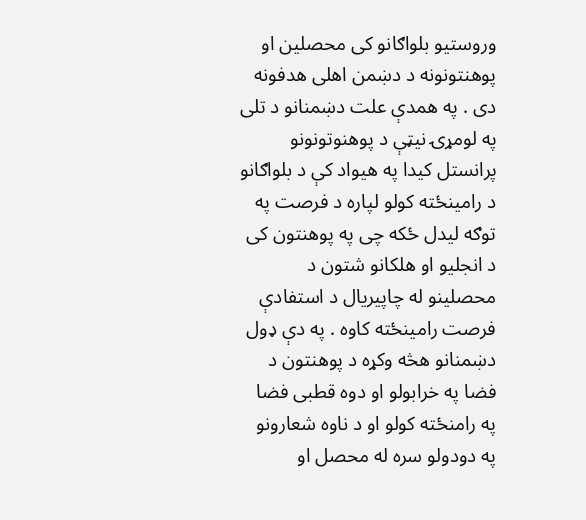وروستیو بلواګانو کی محصلین او پوهنتونونه د دښمن اهلی هدفونه دی . په همدې علت دښمنانو د تلی په لومړۍ نیټې د پوهنوتونونو پرانستل کیدا په هیواد کې د بلواګانو د رامینځته کولو لپاره د فرصت په توګه لیدل ځکه چی په پوهنتون کی د انجلیو او هلکانو شتون د محصلینو له چاپیریال د استفادې فرصت رامینځته کاوه . په دې ډول دښمنانو هڅه وکړه د پوهنتون د فضا په خرابولو او دوه قطبی فضا په رامنځته کولو او د ناوه شعارونو په دودولو سره له محصل او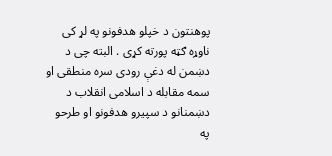پوهنتون د خپلو هدفونو په لړ کی ناوړه ګټه پورته کړی . البته چی د دښمن له دغې رودی سره منطقی او سمه مقابله د اسلامی انقلاب د دښمنانو د سپیرو هدفونو او طرحو په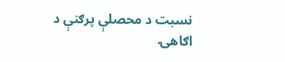نسبت د محصلې پرګنې د اګاهۍ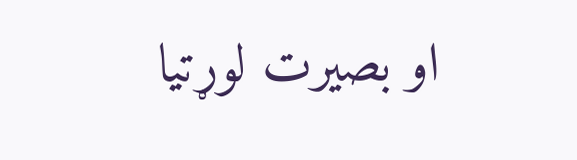او بصیرت لوړتیا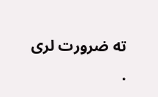ته ضرورت لری .